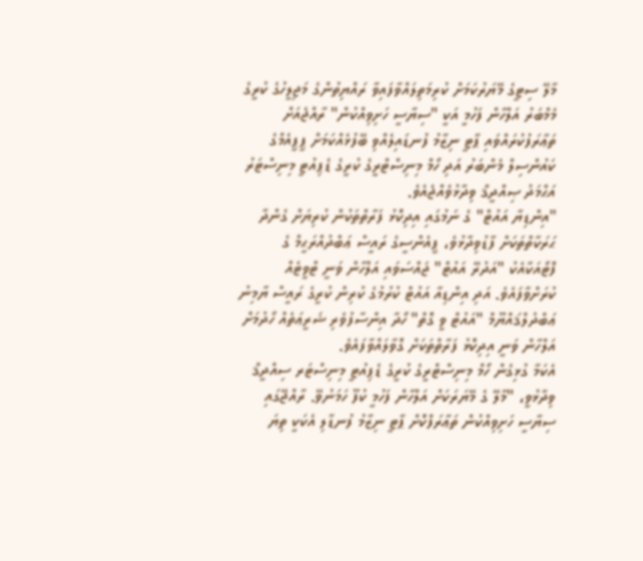މާލޭ ސިޓީގެ މޭޔަރުކަމަށް ކުރިމަތިލައްވާފައިވާ ރައްޔިތުންގެ މަޖިލީހުގެ ކުރީގެ މެމްބަރު އަލްހާން ފަހުމީ އަކީ "ސިޔާސީ ހަށިވިއްކުން" ރާއްޖެއަށް ތަޢާރަފުކުރައްވައި ޕާޓީ ނިޒާމު ފުނޑައިލެއްވި ބޭފުޅެއްކަމަށް ޕީޕީއެމްގެ ކައުންސިލް މެންބަރު އަދި ހޯމް މިނިސްޓްރީގެ ކުރީގެ ޑެޕިއުޓީ މިނިސްޓަރު އަޙްމަދު ޞިއްދީޤް ވިދާޅުވެއްޖެއެވެ.
"އިންޑިޔާ އައުޓް" ގެ ނަމުގައި އިދިކޮޅު ފަރާތްތަކުން ކުރިޔަށް ގެންދާ ޙަރަކާތްތަކަށް ފާޑުވިދާޅުވެ، ޕީއެންސީގެ ރައީސް ޢަބްދުއްރަޙީމް ގެ ފޮޓޯއަކާއެކު "އަދުރޭ އައުޓް" ޖައްސަވައި އަލްހާން ވަނީ ޓްވީޓެއް ކުރަށްވާފައެވެ. އަދި އިންޑިއާ އައުޓް ކުރުމުގެ ކުރިން ކުރީގެ ރައީސް ޔާމިނު ޢަބްދުލްޤައްޔޫމް "އައުޓް ވީ ގޮތް" ހޯދާ އިންސާފުވެރި ޝަރީޢަތެއް ހޯދުމަށް އަލްހާން ވަނީ އިދިކޮޅު ފަރާތްތަކަށް ގޮވާލައްވާފައެވެ.
އެކަމާ ގުޅިގެން ހޯމް މިނިސްޓްރީގެ ކުރީގެ ޑެޕިއުޓީ މިނިސްޓަރ ސިއްދީޤް ވިދާޅުވީ، "މާލޭ ގެ މޭޔަރަކަށް އަލްހާން ފަހުމީ ކުފޫ ހަމަނުވޭ. ރާއްޖޭގައި ސިޔާސީ ހަށިވިއްކުން ތަޢާރަފްކޮށް ޕާޓީ ނިޒާމު ފުނޑާލި އެކަކީ ތިޔަ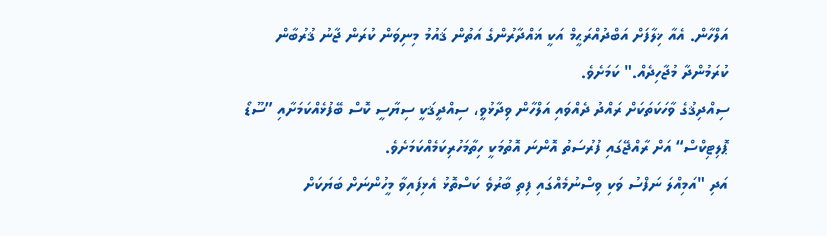އަލްހާން. އެއާ ޚިލާފަށް އަބްދުއްރަޙީމް އަކީ ޣައްދާރުންގެ އަތުން ޤައުމު މިނިވަން ކުރަން ޖާނު ޤުރުބާން ކުރަމުންދާ މުޖާހިދެއް." ކަމަށެވެ.
ސިއްދިޤުގެ ވާހަކަތަކަށް ރައްދު ދެއްވައި އަލްހާން ވިދާޅުވީ، ސިއްދީޤަކީ ސިޔާސީ ކޮސް ބޭފުޅެއްކަމަށާއި ”ސޫޑޯ ޕޮލިޓިކްސް“ އަށް ރާއްޖޭގައި ފުރުސަތު އޮންނަ އޮތުމަކީ ހިތާމަހުރިކަމެއްކަމަށެވެ.
އަދި "އަމިއްލަ ނަފްސު ވަކި ވިސްނުމެއްގައި ފިތި ބާރުވެ ކަސްތޮޅު އެޅިފައިވާ މީހުންނަށް ބަޔަކަށް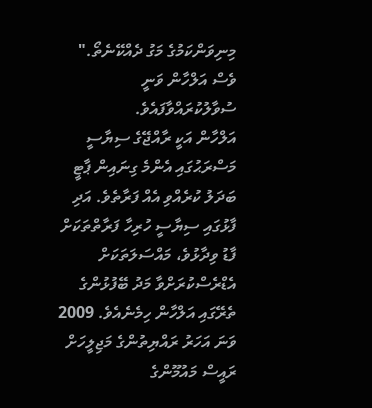މިނިވަންކަމުގެ މަގު ދެއްކޭނެތޯ." ވެސް އަލްހާން ވަނީ ސުވާލުކުރައްވާފައެވެ.
އަލްހާން އަކީ ރާއްޖޭގެ ސިޔާސީ މަސްރަޙުގައި އެންމެ ގިނައިން ޕާޓީ ބަދަލު ކުރެއްވި އެއް ފަރާތެވެ. އަދި ފާޅުގައި ސިޔާސީ ހުރިހާ ފަރާތްތަކަށް ފާޑު ވިދާޅުވެ، މައްސަލަތަކަށް އެޑްރެސްކުރަށްވާ މަދު ބޭފުޅުންގެ ތެރޭގައި އަލްހާން ހިމެނެއެވެ. 2009 ވަނަ އަހަރު ރައްޔިތުންގެ މަޖިލީހަށް ރައީސް މައުމޫންގެ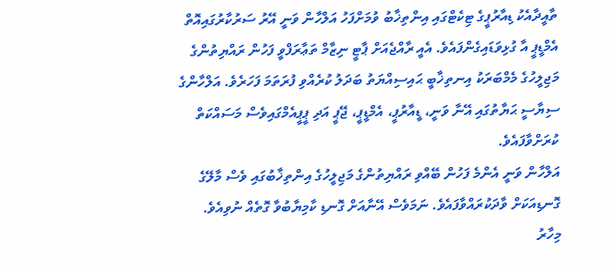ތާއީދާއެކު ޑިއާރުޕީގެ ޓިކެޓްގައި އިންތިޚާބު ވުމަށްފަހު އަލްހާން ވަނީ އޭރު ސަރުކާރުގައިއޮތް އެމްޑީޕީ އާ ގުޅިވަޑައިގެންފައެވެ. އެއީ ރާއްޖެއަށް ޕާޓީ ނިޒާމް ތަޢާރަފްވީ ފަހުން ރައްޔިތުންގެ މަޖިލީހުގެ މެމްބަރަކު އިނތިޚާބީ ޙައިސިއްޔަތު ބަދަލު ކުރެއްވި ފުރަތަމަ ފަހަރެވެ. އަލްހާންގެ ސިޔާސީ ޙަޔާތުގައި އޭނާ ވަނީ، ޑީއާރުޕީ، އެމްޑީޕީ، ޖޭޕީ އަދި ޕީޕީއެމްގައިވެސް މަސައްކަތް ކުރަށްވާފައެވެ.
އަލްހާން ވަނީ އެންމެ ފަހުން ބޭއްވި ރައްޔިތުންގެ މަޖިލީހުގެ އިންތިޚާބުގައި ވެސް މާލޭގެ ގޮނޑިއަކަށް ވާދަކުރައްވާފައެވެ. ނަމަވެސް އޭނާއަށް ގޮނޑި ކާމިޔާބުވާ ގޮތެއް ނުވިއެވެ. މިހާރު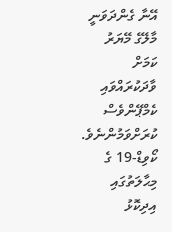އޭނާ ގެންދަވަނީ މާލޭގެ މޭޔަރު ކަމަށް ވާދަކުރައްވައި ކެމްޕޭންވެސް ކުރަށްވަމުންނެވެ.
ކޯވިޑް-19 ގެ މިޙާލަތުގައި އިދިކޮޅު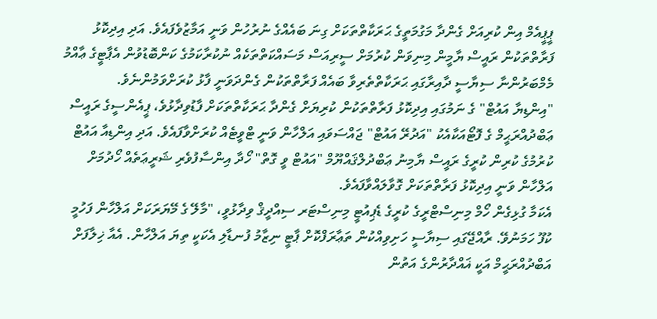ޕީޕީއެމް އިން ކުރިއަށް ގެންދާ މަގުމަތީގެ ޙަރަކާތްތަކަށް ގިނަ ބައެއްގެ ނުރުހުން ވަނީ އަމާޒުވެފައެވެ. އަދި އިދިކޮޅު ފަރާތްތަކުން ރައީސް ޔާމީން މިނިވަން ކުރުމަށް ސީރިއަސް މަސައްކަތްތަކެއް ނުކުރާކަމުގެ ކަންބޮޑުވުން އެޕާޓީގެ ޢާއްމު މެމްބަރުންނާ ސިޔާސީ ދާއިރާގައި ޙަރަކާތްތެރިވާ ބައެއް ފަރާތްތަކުން ގެންދަވަނީ ފާޅު ކުރަށްވަމުންނެވެ.
"އިންޑިޔާ އައުޓް" ގެ ނަމުގައި އިދިކޮޅު ފަރާތްތަކުން ކުރިޔަށް ގެންދާ ޙަރަކާތްތަކަށް ފާޑުވިދާޅުވެ، ޕީއެންސީގެ ރައީސް ޢަބްދުއްރަޙީމް ގެ ފޮޓޯއަކާއެކު "އަދުރޭ އައުޓް" ޖައްސަވައި އަލްހާން ވަނީ ޓްވީޓެއް ކުރަށްވާފައެވެ. އަދި އިންޑިއާ އައުޓް ކުރުމުގެ ކުރިން ކުރީގެ ރައީސް ޔާމިނު ޢަބްދުލްޤައްޔޫމް "އައުޓް ވީ ގޮތް" ހޯދާ އިންސާފުވެރި ޝަރީޢަތެއް ހޯދުމަށް އަލްހާން ވަނީ އިދިކޮޅު ފަރާތްތަކަށް ގޮވާލައްވާފައެވެ.
އެކަމާ ގުޅިގެން ހޯމް މިނިސްޓްރީގެ ކުރީގެ ޑެޕިއުޓީ މިނިސްޓަރ ސިއްދީޤް ވިދާޅުވީ، "މާލޭ ގެ މޭޔަރަކަށް އަލްހާން ފަހުމީ ކުފޫ ހަމަނުވޭ. ރާއްޖޭގައި ސިޔާސީ ހަށިވިއްކުން ތަޢާރަފްކޮށް ޕާޓީ ނިޒާމު ފުނޑާލި އެކަކީ ތިޔަ އަލްހާން. އެއާ ޚިލާފަށް އަބްދުއްރަޙީމް އަކީ ޣައްދާރުންގެ އަތުން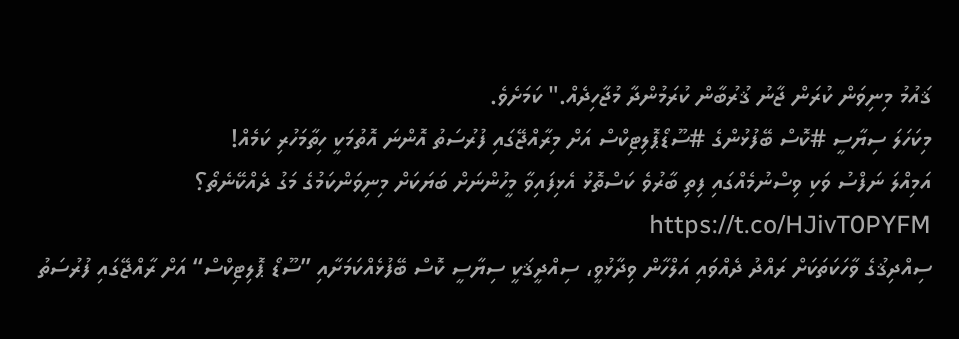ޤައުމު މިނިވަން ކުރަން ޖާނު ޤުރުބާން ކުރަމުންދާ މުޖާހިދެއް." ކަމަށެވެ.
މިކަހަލަ ސިޔާސީ #ކޮސް ބޭފުޅުންގެ #ސޫޑޯޕޮލިޓިކްސް އަށް މިރާއްޖޭގައި ފުރުސަތު އޮންނަ އޮތުމަކީ ހިތާމަހުރި ކަމެއް!
އަމިއްލަ ނަފްސު ވަކި ވިސްނުމެއްގައި ފިތި ބާރުވެ ކަސްތޮޅު އެޅިފައިވާ މީހުންނަށް ބަޔަކަށް މިނިވަންކަމުގެ މަގު ދެއްކޭނެތޯ؟ https://t.co/HJivT0PYFM
ސިއްދިޤުގެ ވާހަކަތަކަށް ރައްދު ދެއްވައި އަލްހާން ވިދާޅުވީ، ސިއްދީޤަކީ ސިޔާސީ ކޮސް ބޭފުޅެއްކަމަށާއި ”ސޫޑޯ ޕޮލިޓިކްސް“ އަށް ރާއްޖޭގައި ފުރުސަތު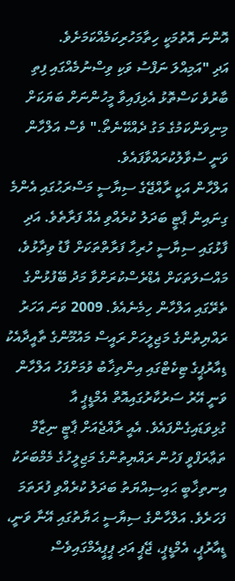އޮންނަ އޮތުމަކީ ހިތާމަހުރިކަމެއްކަމަށެވެ.
އަދި "އަމިއްލަ ނަފްސު ވަކި ވިސްނުމެއްގައި ފިތި ބާރުވެ ކަސްތޮޅު އެޅިފައިވާ މީހުންނަށް ބަޔަކަށް މިނިވަންކަމުގެ މަގު ދެއްކޭނެތޯ." ވެސް އަލްހާން ވަނީ ސުވާލުކުރައްވާފައެވެ.
އަލްހާން އަކީ ރާއްޖޭގެ ސިޔާސީ މަސްރަޙުގައި އެންމެ ގިނައިން ޕާޓީ ބަދަލު ކުރެއްވި އެއް ފަރާތެވެ. އަދި ފާޅުގައި ސިޔާސީ ހުރިހާ ފަރާތްތަކަށް ފާޑު ވިދާޅުވެ، މައްސަލަތަކަށް އެޑްރެސްކުރަށްވާ މަދު ބޭފުޅުންގެ ތެރޭގައި އަލްހާން ހިމެނެއެވެ. 2009 ވަނަ އަހަރު ރައްޔިތުންގެ މަޖިލީހަށް ރައީސް މައުމޫންގެ ތާއީދާއެކު ޑިއާރުޕީގެ ޓިކެޓްގައި އިންތިޚާބު ވުމަށްފަހު އަލްހާން ވަނީ އޭރު ސަރުކާރުގައިއޮތް އެމްޑީޕީ އާ ގުޅިވަޑައިގެންފައެވެ. އެއީ ރާއްޖެއަށް ޕާޓީ ނިޒާމް ތަޢާރަފްވީ ފަހުން ރައްޔިތުންގެ މަޖިލީހުގެ މެމްބަރަކު އިނތިޚާބީ ޙައިސިއްޔަތު ބަދަލު ކުރެއްވި ފުރަތަމަ ފަހަރެވެ. އަލްހާންގެ ސިޔާސީ ޙަޔާތުގައި އޭނާ ވަނީ، ޑީއާރުޕީ، އެމްޑީޕީ، ޖޭޕީ އަދި ޕީޕީއެމްގައިވެސް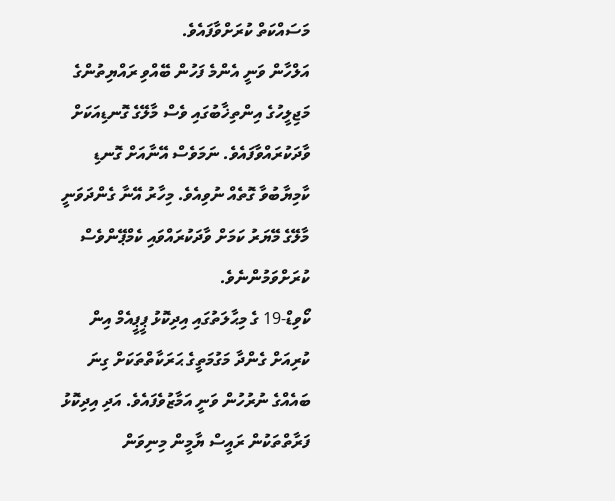މަސައްކަތް ކުރަށްވާފައެވެ.
އަލްހާން ވަނީ އެންމެ ފަހުން ބޭއްވި ރައްޔިތުންގެ މަޖިލީހުގެ އިންތިޚާބުގައި ވެސް މާލޭގެ ގޮނޑިއަކަށް ވާދަކުރައްވާފައެވެ. ނަމަވެސް އޭނާއަށް ގޮނޑި ކާމިޔާބުވާ ގޮތެއް ނުވިއެވެ. މިހާރު އޭނާ ގެންދަވަނީ މާލޭގެ މޭޔަރު ކަމަށް ވާދަކުރައްވައި ކެމްޕޭންވެސް ކުރަށްވަމުންނެވެ.
ކޯވިޑް-19 ގެ މިޙާލަތުގައި އިދިކޮޅު ޕީޕީއެމް އިން ކުރިއަށް ގެންދާ މަގުމަތީގެ ޙަރަކާތްތަކަށް ގިނަ ބައެއްގެ ނުރުހުން ވަނީ އަމާޒުވެފައެވެ. އަދި އިދިކޮޅު ފަރާތްތަކުން ރައީސް ޔާމީން މިނިވަން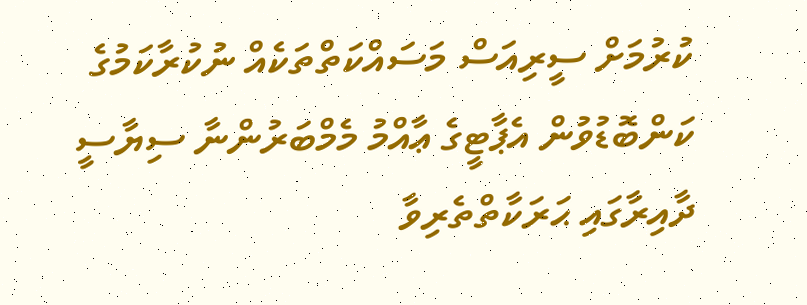ކުރުމަށް ސީރިއަސް މަސައްކަތްތަކެއް ނުކުރާކަމުގެ ކަންބޮޑުވުން އެޕާޓީގެ ޢާއްމު މެމްބަރުންނާ ސިޔާސީ ދާއިރާގައި ޙަރަކާތްތެރިވާ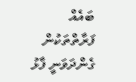ބައެއް ފަރާތްތަކުން ގެންދަވަނީ ފާޅު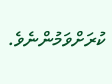ކުރަށްވަމުންނެވެ.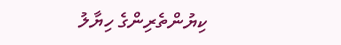ކިޔުންތެރިންގެ ހިޔާލު